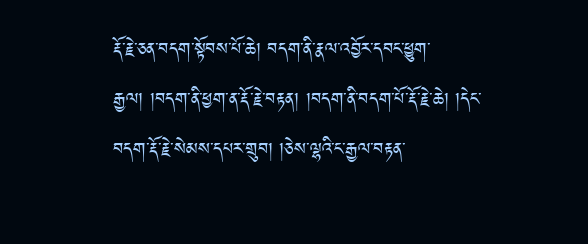རྡོ་རྗེ་ཅན་བདག་སྟོབས་པོ་ཆེ། བདག་ནི་རྣལ་འབྱོར་དབང་ཕྱུག་རྒྱལ། །བདག་ནི་ཕྱག་ན་རྡོ་རྗེ་བརྟན། །བདག་ནི་བདག་པོ་རྡོ་རྗེ་ཆེ། །དེང་བདག་རྡོ་རྗེ་སེམས་དཔར་གྲུབ། །ཅེས་ལྷའི་ང་རྒྱལ་བརྟན་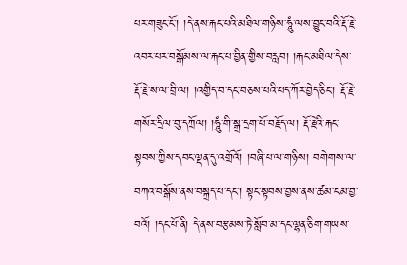པར་གཟུང་ངོ་། །དེ་ནས་རྐང་པའི་མཐིལ་གཉིས་ཧཱུཾ་ལས་བྱུང་བའི་རྡོ་རྗེ་འབར་པར་བསྒོམས་ལ་རྐང་པ་བྱིན་གྱིས་བརླབ། །རྐང་མཐིལ་དེས་རྡོ་རྗེ་ས་ལ་བྲི་ལ། །འགྱིད་བ་དང་བཅས་པའི་པད་ཀོར་བྱེད་ཅིང་། རྡོ་རྗེ་གསོར་དྲིལ་བུ་དཀྲོལ། །ཧཱུཾ་གི་སྒྲ་དྲག་པོ་བརྗོད་ལ། རྡོ་རྗེའི་རྐང་སྟབས་ཀྱིས་དབང་ལྡན་དུ་འགྲོའོ། །བཞི་པ་ལ་གཉིས། བགེགས་ལ་བཀའ་བསྒོས་ནས་བསྐྲད་པ་དང་། སྟང་སྟབས་བྱས་ནས་ཚམ་ངམ་བྱ་བའོ། །དང་པོ་ནི། དེ་ནས་བརྩམས་ཏེ་སློབ་མ་དང་ལྷན་ཅིག་གཡས་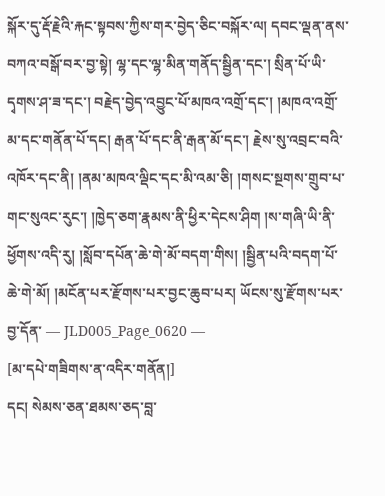སྐོར་དུ་རྡོ་རྗེའི་རྐང་སྟབས་ཀྱིས་གར་བྱེད་ཅིང་བསྐོར་ལ། དབང་ལྡན་ནས་བཀའ་བསྒོ་བར་བྱ་སྟེ། ལྷ་དང་ལྷ་མིན་གནོད་སྦྱིན་དང་། སྲིན་པོ་ཡི་དྭགས་ཤ་ཟ་དང་། བརྗེད་བྱེད་འབྱུང་པོ་མཁའ་འགྲོ་དང་། །མཁའ་འགྲོ་མ་དང་གནོན་པོ་དང། རྒན་པོ་དང་ནི་རྒན་མོ་དང་། རྗེས་སུ་འབྲང་བའི་འཁོར་དང་ནི། །ནམ་མཁའ་ལྡིང་དང་མི་འམ་ཅི། །གསང་སྔགས་གྲུབ་པ་གང་སུའང་རུང་། །ཁྱེད་ཅག་རྣམས་ནི་ཕྱིར་དེངས་ཤིག །ས་གཞི་ཡི་ནི་ཕྱོགས་འདི་རུ། །སློབ་དཔོན་ཆེ་གེ་མོ་བདག་གིས། །སྦྱིན་པའི་བདག་པོ་ཆེ་གེ་མོ། །མངོན་པར་རྫོགས་པར་བྱང་ཆུབ་པར། ཡོངས་སུ་རྫོགས་པར་བྱ་དོན་ ― JLD005_Page_0620 ―
[མ་དཔེ་གཟིགས་ན་འདིར་གནོན།]
དང། སེམས་ཅན་ཐམས་ཅད་བླ་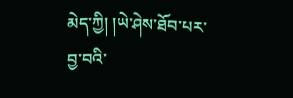མེད་ཀྱི། །ཡེ་ཤེས་ཐོབ་པར་བྱ་བའི་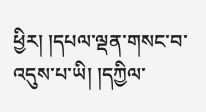ཕྱིར། །དཔལ་ལྡན་གསང་བ་འདུས་པ་ཡི། །དཀྱིལ་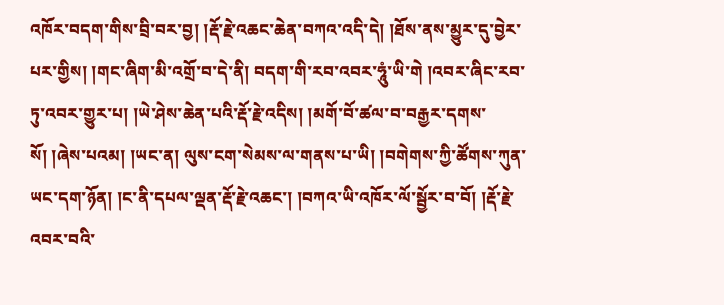འཁོར་བདག་གིས་བྲི་བར་བྱ། །རྡོ་རྗེ་འཆང་ཆེན་བཀའ་འདི་དེ། །ཐོས་ནས་མྱུར་དུ་བྱེར་པར་གྱིས། །གང་ཞིག་མི་འགྲོ་བ་དེ་ནི། བདག་གི་རབ་འབར་ཧཱུཾ་ཡི་གེ །འབར་ཞིང་རབ་ཏུ་འབར་གྱུར་པ། །ཡེ་ཤེས་ཆེན་པའི་རྡོ་རྗེ་འདིས། །མགོ་བོ་ཚལ་བ་བརྒྱར་དགས་སོ། །ཞེས་པའམ། །ཡང་ན། ལུས་ངག་སེམས་ལ་གནས་པ་ཡི། །བགེགས་ཀྱི་ཚོགས་ཀུན་ཡང་དག་ཉོན། །ང་ནི་དཔལ་ལྡན་རྡོ་རྗེ་འཆང་། །བཀའ་ཡི་འཁོར་ལོ་སྦྱོར་བ་བོ། །རྡོ་རྗེ་འབར་བའི་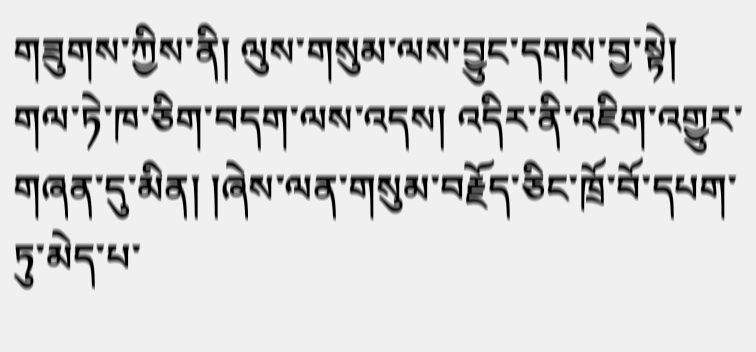གཟུགས་ཀྱིས་ནི། ལུས་གསུམ་ལས་བྱུང་དགས་བྱ་སྟེ། གལ་ཏེ་ཁ་ཅིག་བདག་ལས་འདས། འདིར་ནི་འཇིག་འགྱུར་གཞན་དུ་མིན། །ཞེས་ལན་གསུམ་བརྗོད་ཅིང་ཁྲོ་བོ་དཔག་ཏུ་མེད་པ་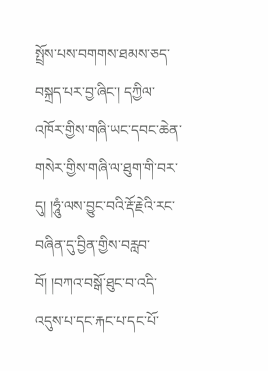སྤྲོས་པས་བགགས་ཐམས་ཅད་བསྐྲད་པར་བྱ་ཞིང་། དཀྱིལ་འཁོར་གྱིས་གཞི་ཡང་དབང་ཆེན་གསེར་གྱིས་གཞི་ལ་ཐུག་གི་བར་དུ། །ཧཱུཾ་ལས་བྱུང་བའི་རྡོ་རྗེའི་རང་བཞིན་དུ་བྱིན་གྱིས་བརླབ་བོ། །བཀའ་བསྒོ་ཐུང་བ་འདི་འདུས་པ་དང་རྐང་པ་དང་པོ་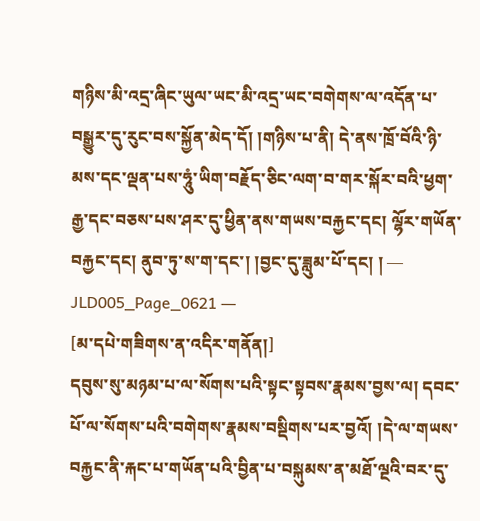གཉིས་མི་འདྲ་ཞིང་ཡུལ་ཡང་མི་འདྲ་ཡང་བགེགས་ལ་འདོན་པ་བསྒྱུར་དུ་རུང་བས་སྐྱོན་མེད་དོ། །གཉིས་པ་ནི། དེ་ནས་ཁྲོ་བོའི་ཉི་མས་དང་ལྡན་པས་ཧཱུཾ་ཡིག་བརྗོད་ཅིང་ལག་བ་གར་སྐོར་བའི་ཕྱག་རྒྱ་དང་བཅས་པས་ཤར་དུ་ཕྱིན་ནས་གཡས་བརྐྱང་དང། ལྷོར་གཡོན་བརྐྱང་དང། ནུབ་ཏུ་ས་ག་དང་། །བྱང་དུ་ཟླུམ་པོ་དང། ། ― JLD005_Page_0621 ―
[མ་དཔེ་གཟིགས་ན་འདིར་གནོན།]
དབུས་སུ་མཉམ་པ་ལ་སོགས་པའི་སྟང་སྟབས་རྣམས་བྱས་ལ། དབང་པོ་ལ་སོགས་པའི་བགེགས་རྣམས་བསྡིགས་པར་བྱའོ། །དེ་ལ་གཡས་བརྐྱང་ནི་རྐང་པ་གཡོན་པའི་བྱིན་པ་བསྐུམས་ན་མཐོ་ལྔའི་བར་དུ་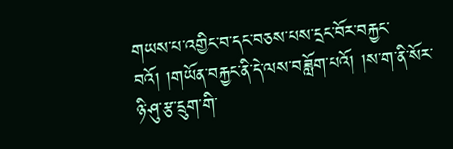གཡས་པ་འགྱིང་བ་དང་བཅས་པས་དྲང་བོར་བརྐྱང་བའོ། །གཡོན་བརྐྱང་ནི་དེ་ལས་བཟློག་པའོ། །ས་ག་ནི་སོར་ཉི་ཤུ་རྩ་དྲུག་གི་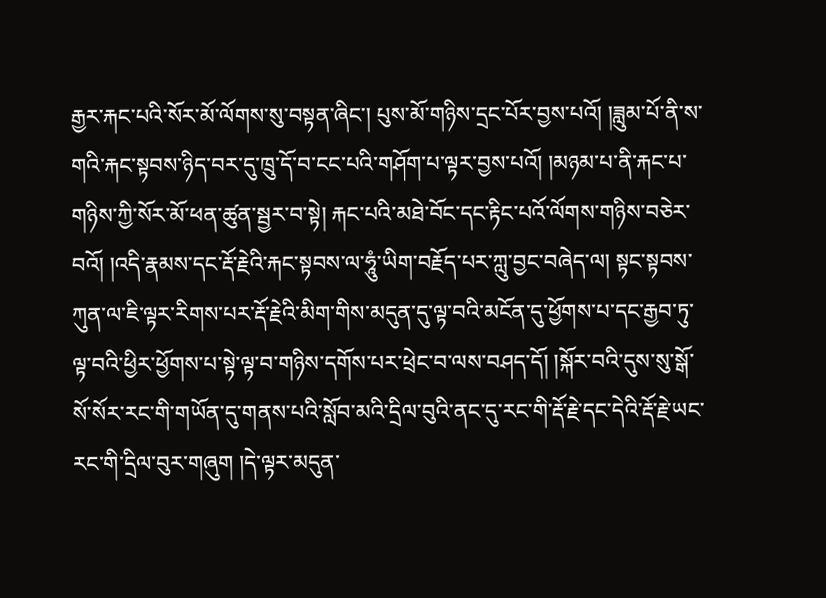རྒྱར་རྐང་པའི་སོར་མོ་ལོགས་སུ་བསྟན་ཞིང་། པུས་མོ་གཉིས་དྲང་པོར་བྱས་པའོ། །ཟླུམ་པོ་ནི་ས་གའི་རྐང་སྟབས་ཉིད་བར་དུ་ཁྲུ་དོ་བ་ངང་པའི་གཤོག་པ་ལྟར་བྱས་པའོ། །མཉམ་པ་ནི་རྐང་པ་གཉིས་ཀྱི་སོར་མོ་ཕན་ཚུན་སྦྱར་བ་སྟེ། རྐང་པའི་མཐེ་བོང་དང་རྟིང་པའོ་ལོགས་གཉིས་བཅེར་བའོ། །འདི་རྣམས་དང་རྡོ་རྗེའི་རྐང་སྟབས་ལ་ཧཱུཾ་ཡིག་བརྗོད་པར་ཀླུ་བྱང་བཞེད་ལ། སྟང་སྟབས་ཀུན་ལ་ཇི་ལྟར་རིགས་པར་རྡོ་རྗེའི་མིག་གིས་མདུན་དུ་ལྟ་བའི་མངོན་དུ་ཕྱོགས་པ་དང་རྒྱབ་ཏུ་ལྟ་བའི་ཕྱིར་ཕྱོགས་པ་སྟེ་ལྟ་བ་གཉིས་དགོས་པར་ཕྲེང་བ་ལས་བཤད་དོ། །སྐོར་བའི་དུས་སུ་སྒོ་སོ་སོར་རང་གི་གཡོན་དུ་གནས་པའི་སློབ་མའི་དྲིལ་བུའི་ནང་དུ་རང་གི་རྡོ་རྗེ་དང་དེའི་རྡོ་རྗེ་ཡང་རང་གི་དྲིལ་བུར་གཞུག །དེ་ལྟར་མདུན་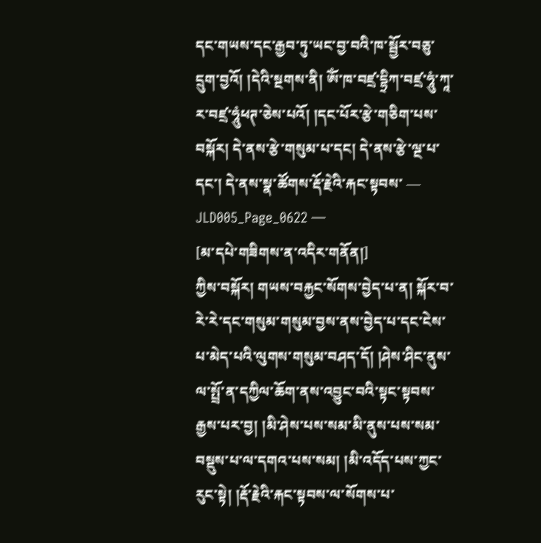དང་གཡས་དང་རྒྱབ་ཏུ་ཡང་བྱ་བའི་ཁ་སྦྱོར་བཅུ་དྲུག་བྱའོ། །དེའི་སྔགས་ནི། ༀ་ཁ་བཛྲ་དྷྲིཀ་བཛྲ་ཧཱུཾ་ཀཱ་ར་བཛྲ་ཧཱུཾཕཊ་ཅེས་པའོ། །དང་པོར་རྩེ་གཅིག་པས་བསྐོར། དེ་ནས་རྩེ་གསུམ་པ་དང། དེ་ནས་རྩེ་ལྔ་པ་དང་། དེ་ནས་སྣ་ཚོགས་རྡོ་རྗེའི་རྐང་སྟབས་ ― JLD005_Page_0622 ―
[མ་དཔེ་གཟིགས་ན་འདིར་གནོན།]
ཀྱིས་བསྐོར། གཡས་བརྐྱང་སོགས་བྱེད་པ་ན། སྐོར་བ་རེ་རེ་དང་གསུམ་གསུམ་བྱས་ནས་བྱེད་པ་དང་ངེས་པ་མེད་པའི་ལུགས་གསུམ་བཤད་དོ། །ཤེས་ཤིང་ནུས་ལ་སྤྲོ་ན་དཀྱིལ་ཆོག་ནས་འབྱུང་བའི་སྟང་སྟབས་རྒྱས་པར་བྱ། །མི་ཤེས་པས་སམ་མི་ནུས་པས་སམ་བསྡུས་པ་ལ་དགའ་པས་སམ། །མི་འདོད་པས་ཀྱང་རུང་སྟེ། །རྡོ་རྗེའི་རྐང་སྟབས་ལ་སོགས་པ་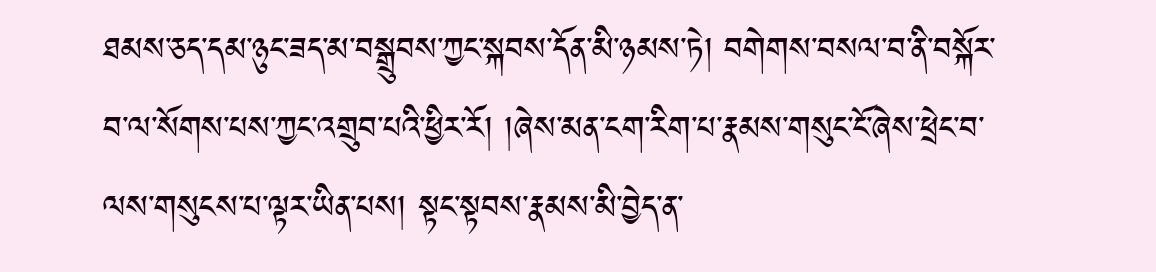ཐམས་ཅད་དམ་ཉུང་ཟད་མ་བསྒྲུབས་ཀྱང་སྐབས་དོན་མི་ཉམས་ཏེ། བགེགས་བསལ་བ་ནི་བསྐོར་བ་ལ་སོགས་པས་ཀྱང་འགྲུབ་པའི་ཕྱིར་རོ། །ཞེས་མན་ངག་རིག་པ་རྣམས་གསུང་ངོ་ཞེས་ཕྲེང་བ་ལས་གསུངས་པ་ལྟར་ཡིན་པས། སྟང་སྟབས་རྣམས་མི་བྱེད་ན་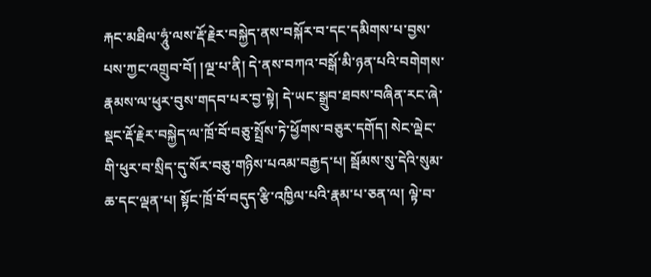རྐང་མཐིལ་ཧཱུཾ་ལས་རྡོ་རྗེར་བསྐྱེད་ནས་བསྐོར་བ་དང་དམིགས་པ་བྱས་པས་ཀྱང་འགྲུབ་བོ། །ལྔ་པ་ནི། དེ་ནས་བཀའ་བསྒོ་མི་ཉན་པའི་བགེགས་རྣམས་ལ་ཕུར་བུས་གདབ་པར་བྱ་སྟེ། དེ་ཡང་སྒྲུབ་ཐབས་བཞིན་རང་ཞེ་སྡང་རྡོ་རྗེར་བསྐྱེད་ལ་ཁྲོ་བོ་བཅུ་སྤྲོས་ཏེ་ཕྱོགས་བཅུར་དགོད། སེང་ལྡེང་གི་ཕུར་བ་སྲིད་དུ་སོར་བཅུ་གཉིས་པའམ་བརྒྱད་པ། སྦོམས་སུ་དེའི་སུམ་ཆ་དང་ལྡན་པ། སྟོང་ཁྲོ་བོ་བདུད་རྩི་འཁྱིལ་པའི་རྣམ་པ་ཅན་ལ། ལྟེ་བ་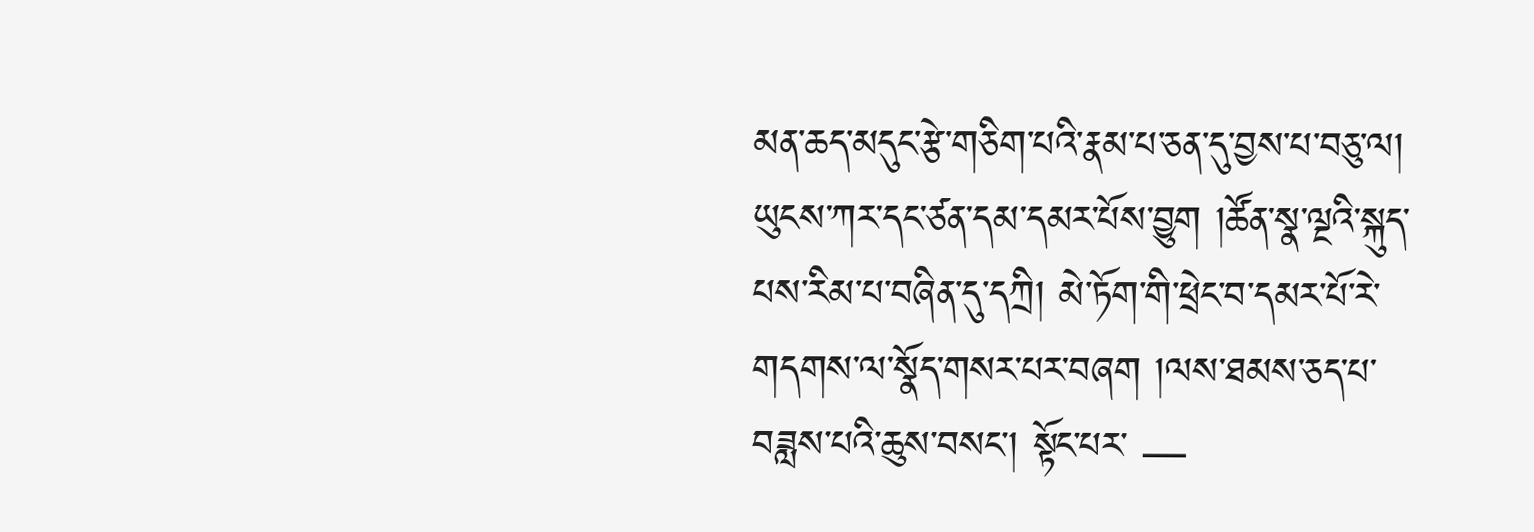མན་ཆད་མདུང་རྩེ་གཅིག་པའི་རྣམ་པ་ཅན་དུ་བྱས་པ་བཅུ་ལ། ཡུངས་ཀར་དང་ཙན་དམ་དམར་པོས་བྱུག །ཚོན་སྣ་ལྔའི་སྐུད་པས་རིམ་པ་བཞིན་དུ་དཀྲི། མེ་ཏོག་གི་ཕྲེང་བ་དམར་པོ་རེ་གདགས་ལ་སྣོད་གསར་པར་བཞག །ལས་ཐམས་ཅད་པ་བཟླས་པའི་ཆུས་བསང་། སྟོང་པར་ ―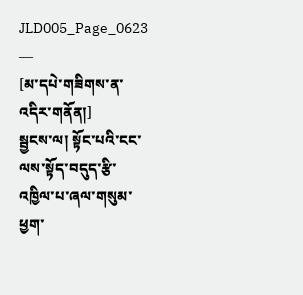JLD005_Page_0623 ―
[མ་དཔེ་གཟིགས་ན་འདིར་གནོན།]
སྦྱངས་ལ། སྟོང་པའི་ངང་ལས་སྟོད་བདུད་རྩི་འཁྱིལ་པ་ཞལ་གསུམ་ཕྱག་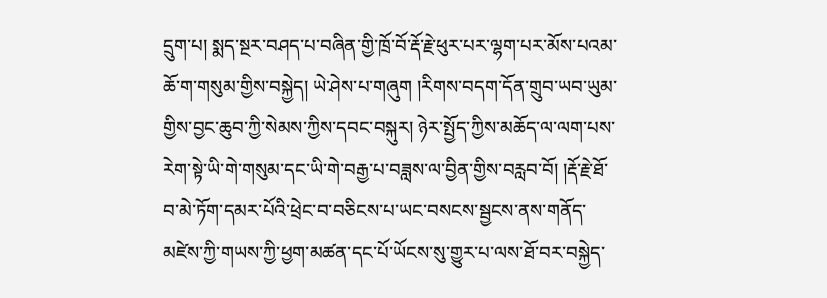དྲུག་པ། སྨད་སྔར་བཤད་པ་བཞིན་གྱི་ཁྲོ་བོ་རྡོ་རྗེ་ཕུར་པར་ལྷག་པར་མོས་པའམ་ཆོ་ག་གསུམ་གྱིས་བསྐྱེད། ཡེ་ཤེས་པ་གཞུག །རིགས་བདག་དོན་གྲུབ་ཡབ་ཡུམ་གྱིས་བྱང་ཆུབ་ཀྱི་སེམས་ཀྱིས་དབང་བསྐུར། ཉེར་སྤྱོད་ཀྱིས་མཆོད་ལ་ལག་པས་རེག་སྟེ་ཡི་གེ་གསུམ་དང་ཡི་གེ་བརྒྱ་པ་བཟླས་ལ་བྱིན་གྱིས་བརླབ་བོ། །རྡོ་རྗེ་ཐོ་བ་མེ་ཏོག་དམར་པོའི་ཕྲེང་བ་བཅིངས་པ་ཡང་བསངས་སྦྱངས་ནས་གནོད་མཛེས་ཀྱི་གཡས་ཀྱི་ཕྱག་མཚན་དང་པོ་ཡོངས་སུ་གྱུར་པ་ལས་ཐོ་བར་བསྐྱེད་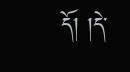དོ། །དེ་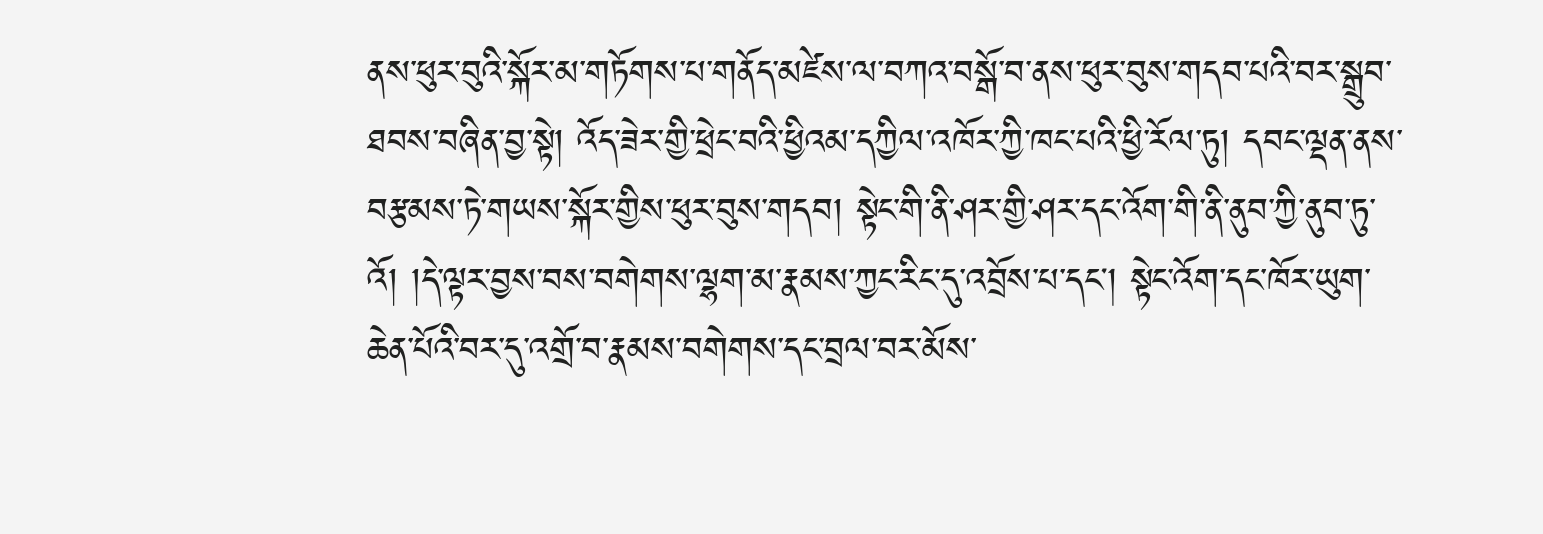ནས་ཕུར་བུའི་སྐོར་མ་གཏོགས་པ་གནོད་མཛེས་ལ་བཀའ་བསྒོ་བ་ནས་ཕུར་བུས་གདབ་པའི་བར་སྒྲུབ་ཐབས་བཞིན་བྱ་སྟེ། འོད་ཟེར་གྱི་ཕྲེང་བའི་ཕྱིའམ་དཀྱིལ་འཁོར་ཀྱི་ཁང་པའི་ཕྱི་རོལ་ཏུ། དབང་ལྡན་ནས་བརྩམས་ཏེ་གཡས་སྐོར་གྱིས་ཕུར་བུས་གདབ། སྟེང་གི་ནི་ཤར་གྱི་ཤར་དང་འོག་གི་ནི་ནུབ་ཀྱི་ནུབ་ཏུ་འོ། །དེ་ལྟར་བྱས་བས་བགེགས་ལྷག་མ་རྣམས་ཀྱང་རིང་དུ་འབྲོས་པ་དང། སྟེང་འོག་དང་ཁོར་ཡུག་ཆེན་པོའི་བར་དུ་འགྲོ་བ་རྣམས་བགེགས་དང་བྲལ་བར་མོས་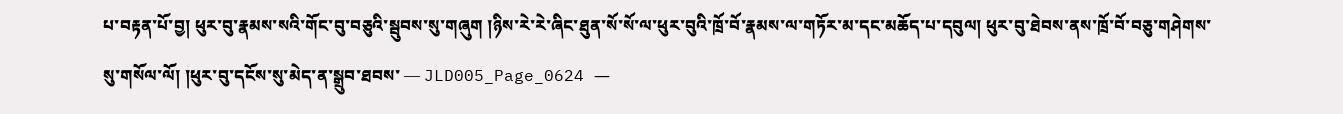པ་བརྟན་པོ་བྱ། ཕུར་བུ་རྣམས་སའི་གོང་བུ་བཅུའི་སྦུབས་སུ་གཞུག །ཉིས་རེ་རེ་ཞིང་ཐུན་སོ་སོ་ལ་ཕུར་བུའི་ཁྲོ་བོ་རྣམས་ལ་གཏོར་མ་དང་མཆོད་པ་དབུལ། ཕུར་བུ་ཐེབས་ནས་ཁྲོ་བོ་བཅུ་གཤེགས་སུ་གསོལ་ལོ། །ཕུར་བུ་དངོས་སུ་མེད་ན་སྒྲུབ་ཐབས་ ― JLD005_Page_0624 ―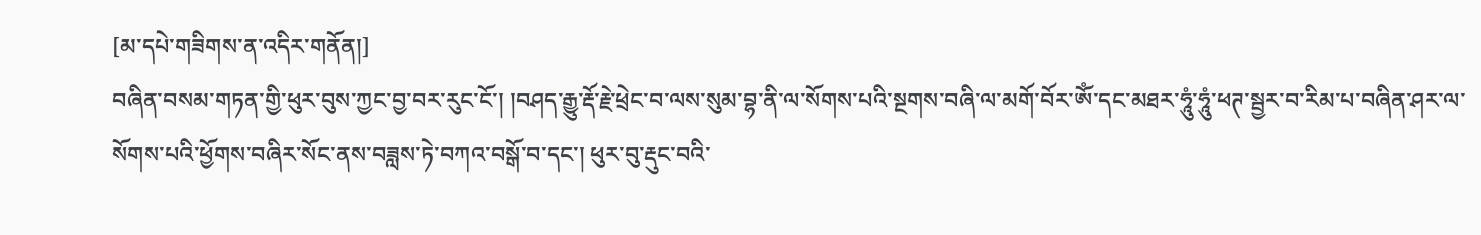[མ་དཔེ་གཟིགས་ན་འདིར་གནོན།]
བཞིན་བསམ་གཏན་གྱི་ཕུར་བུས་ཀྱང་བྱ་བར་རུང་ངོ་། །བཤད་རྒྱུ་རྡོ་རྗེ་ཕྲེང་བ་ལས་སུམ་བྷ་ནི་ལ་སོགས་པའི་སྔགས་བཞི་ལ་མགོ་བོར་ༀ་དང་མཐར་ཧཱུཾ་ཧཱུཾ་ཕཊ་སྦྱར་བ་རིམ་པ་བཞིན་ཤར་ལ་སོགས་པའི་ཕྱོགས་བཞིར་སོང་ནས་བཟླས་ཏེ་བཀའ་བསྒོ་བ་དང་། ཕུར་བུ་རྡུང་བའི་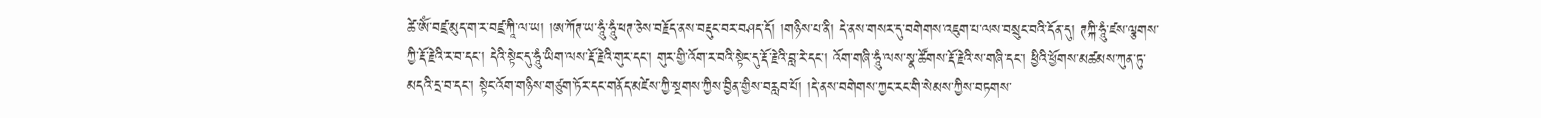ཚེ་ༀ་བཛྲ་མུད་ག་ར་བཛྲ་ཀཱི་ལ་ཡ། །ཨ་ཀོཊ་ཡ་ཧཱུཾ་ཧཱུཾ་ཕཊ་ཅེས་བརྗོད་ནས་བརྡུང་བར་བཤད་དོ། །གཉིས་པ་ནི། དེ་ནས་གསར་དུ་བགེགས་འཇུག་པ་ལས་བསྲུང་བའི་དོན་དུ། ཊཀྐི་ཧཱུཾ་ཛས་ལྕགས་ཀྱི་རྡོ་རྗེའི་ར་བ་དང་། དེའི་སྟེང་དུ་ཧཱུཾ་ཡིག་ལས་རྡོ་རྗེའི་གུར་དང་། གུར་གྱི་འོག་ར་བའི་སྟེང་དུ་རྡོ་རྗེའི་བླ་རེ་དང་། འོག་གཞི་ཧཱུཾ་ལས་སྣ་ཚོགས་རྡོ་རྗེའི་ས་གཞི་དང་། ཕྱིའི་ཕྱོགས་མཚམས་ཀུན་ཏུ་མདའི་དྲ་བ་དང་། སྟེང་འོག་གཉིས་གཙུག་ཏོར་དང་གནོད་མཛེས་ཀྱི་སྔགས་ཀྱིས་བྱིན་གྱིས་བརླབ་པོ། །དེ་ནས་བགེགས་ཀྱང་རང་གི་སེམས་ཀྱིས་བཏགས་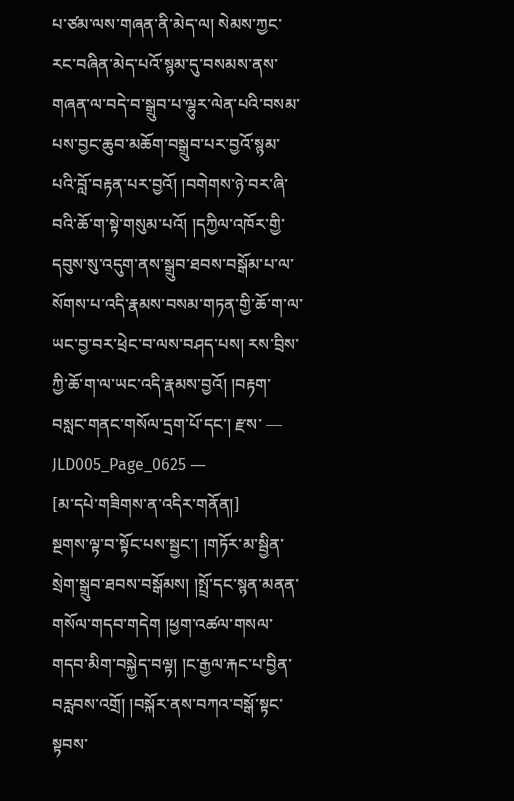པ་ཙམ་ལས་གཞན་ནི་མེད་ལ། སེམས་ཀྱང་རང་བཞིན་མེད་པའོ་སྙམ་དུ་བསམས་ནས་གཞན་ལ་བདེ་བ་སྒྲུབ་པ་ལྷུར་ལེན་པའི་བསམ་པས་བྱང་ཆུབ་མཆོག་བསྒྲུབ་པར་བྱའོ་སྙམ་པའི་བློ་བརྟན་པར་བྱའོ། །བགེགས་ཉེ་བར་ཞི་བའི་ཆོ་ག་སྟེ་གསུམ་པའོ། །དཀྱིལ་འཁོར་གྱི་དབུས་སུ་འདུག་ནས་སྒྲུབ་ཐབས་བསྒོམ་པ་ལ་སོགས་པ་འདི་རྣམས་བསམ་གཏན་གྱི་ཆོ་ག་ལ་ཡང་བྱ་བར་ཕྲེང་བ་ལས་བཤད་པས། རས་བྲིས་ཀྱི་ཆོ་ག་ལ་ཡང་འདི་རྣམས་བྱའོ། །བརྟག་བསླང་གནང་གསོལ་དྲག་པོ་དང་། རྫས་ ― JLD005_Page_0625 ―
[མ་དཔེ་གཟིགས་ན་འདིར་གནོན།]
སྔགས་ལྟ་བ་སྟོང་པས་སྦྱང་། །གཏོར་མ་སྦྱིན་སྲེག་སྒྲུབ་ཐབས་བསྒོམས། །སྤྲོ་དང་སྙན་མནན་གསོལ་གདབ་གདེག །ཕྱག་འཚལ་གསལ་གདབ་མིག་བསྐྱེད་བལྟ། །ང་རྒྱལ་རྐང་པ་བྱིན་བརླབས་འགྲོ། །བསྐོར་ནས་བཀའ་བསྒོ་སྟང་སྟབས་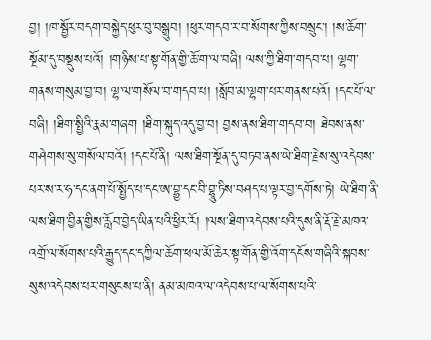བྱ། །ཁ་སྦྱོར་བདག་བསྐྱེད་ཕུར་བུ་བསྒྲུབ། །ཕུར་གདབ་ར་བ་སོགས་ཀྱིས་བསྲུང་། །ས་ཆོག་སྔོམ་དུ་བསྡུས་པའོ། །གཉིས་པ་སྟ་གོན་གྱི་ཆོ་ག་ལ་བཞི། ལས་ཀྱི་ཐིག་གདབ་པ། ལྷག་གནས་གསུམ་བྱ་བ། ལྷ་ལ་གསོལ་བ་གདབ་པ། །སློབ་མ་ལྷག་པར་གནས་པའོ། །དང་པོ་ལ་བཞི། །ཐིག་སྤྱིའི་རྣམ་གཞག །ཐིག་སྐུད་འདུ་བྱ་བ། བྱས་ནས་ཐིག་གདབ་བ། ཐེབས་ནས་གཤེགས་སུ་གསོལ་བའོ། །དང་པོ་ནི། ལས་ཐིག་སྔོན་དུ་བཏབ་ནས་ཡེ་ཐིག་རྗེས་སུ་འདེབས་པར་ས་ར་ཧ་དང་ནག་པོ་སྤྱོད་པ་དང་ཨ་བྷྱ་དང་བི་བྷཱུ་ཏིས་བཤད་པ་ལྟར་བྱ་དགོས་ཏེ། ཡེ་ཐིག་ནི་ལས་ཐིག་བྱིན་གྱིས་རློབ་བྱེད་ཡིན་པའི་ཕྱིར་རོ། །ལས་ཐིག་འདེབས་པའི་དུས་ནི་རྡོ་རྗེ་མཁའ་འགྲོ་ལ་སོགས་པའི་རྒྱུད་དང་དཀྱིལ་ཆོག་ཕལ་མོ་ཆེར་སྟ་གོན་གྱི་འོག་དངོས་གཞིའི་སྐབས་སུས་འདེབས་པར་གསུངས་པ་ནི། ནམ་མཁའ་ལ་འདེབས་པ་ལ་སོགས་པའི་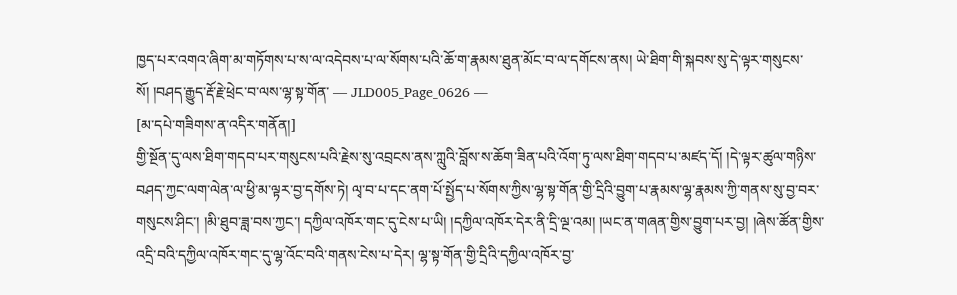ཁྱད་པར་འགའ་ཞིག་མ་གཏོགས་པ་ས་ལ་འདེབས་པ་ལ་སོགས་པའི་ཆོ་ག་རྣམས་ཐུན་མོང་བ་ལ་དགོངས་ནས། ཡེ་ཐིག་གི་སྐབས་སུ་དེ་ལྟར་གསུངས་སོ། །བཤད་རྒྱུད་རྡོ་རྗེ་ཕྲེང་བ་ལས་ལྷ་སྟ་གོན་ ― JLD005_Page_0626 ―
[མ་དཔེ་གཟིགས་ན་འདིར་གནོན།]
གྱི་སྔོན་དུ་ལས་ཐིག་གདབ་པར་གསུངས་པའི་རྗེས་སུ་འབྲངས་ནས་ཀླུའི་བློས་ས་ཆོག་ཟིན་པའི་འོག་ཏུ་ལས་ཐིག་གདབ་པ་མཛད་དོ། །དེ་ལྟར་ཚུལ་གཉིས་བཤད་ཀྱང་ལག་ལེན་ལ་ཕྱི་མ་ལྟར་བྱ་དགོས་ཏེ། ལྭ་བ་པ་དང་ནག་པོ་སྤྱོད་པ་སོགས་ཀྱིས་ལྷ་སྟ་གོན་གྱི་དྲིའི་བྱུག་པ་རྣམས་ལྷ་རྣམས་ཀྱི་གནས་སུ་བྱ་བར་གསུངས་ཤིང་། །མི་ཐུབ་ཟླ་བས་ཀྱང་། དཀྱིལ་འཁོར་གང་དུ་ངེས་པ་ཡི། །དཀྱིལ་འཁོར་དེར་ནི་དྲི་ལྔ་འམ། །ཡང་ན་གཞན་གྱིས་བྱུག་པར་བྱ། །ཞེས་ཚོན་གྱིས་འདྲི་བའི་དཀྱིལ་འཁོར་གང་དུ་ལྷ་འོང་བའི་གནས་ངེས་པ་དེར། ལྷ་སྟ་གོན་གྱི་དྲིའི་དཀྱིལ་འཁོར་བྱ་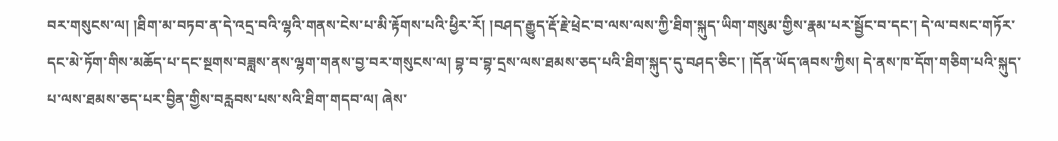བར་གསུངས་ལ། །ཐིག་མ་བཏབ་ན་དེ་འདྲ་བའི་ལྷའི་གནས་ངེས་པ་མི་རྟོགས་པའི་ཕྱིར་རོ། །བཤད་རྒྱུད་རྡོ་རྗེ་ཕྲེང་བ་ལས་ལས་ཀྱི་ཐིག་སྐུད་ཡིག་གསུམ་གྱིས་རྣམ་པར་སྦྱོང་བ་དང་། དེ་ལ་བསང་གཏོར་དང་མེ་ཏོག་གིས་མཆོད་པ་དང་སྔགས་བཟླས་ནས་ལྷག་གནས་བྱ་བར་གསུངས་ལ། བྷ་བ་བྷ་དྲས་ལས་ཐམས་ཅད་པའི་ཐིག་སྐུད་དུ་བཤད་ཅིང་། །དོན་ཡོད་ཞབས་ཀྱིས། དེ་ནས་ཁ་དོག་གཅིག་པའི་སྐུད་པ་ལས་ཐམས་ཅད་པར་བྱིན་གྱིས་བརླབས་པས་སའི་ཐིག་གདབ་ལ། ཞེས་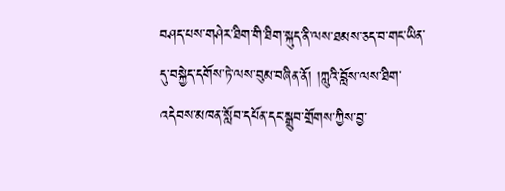བཤད་པས་གཤེར་ཐིག་གི་ཐིག་སྐུད་ནི་ལས་ཐམས་ཅད་བ་གང་ཡིན་དུ་བསྐྱེད་དགོས་ཏེ་ལས་བུམ་བཞིན་ནོ། །ཀླུའི་བློས་ལས་ཐིག་འདེབས་མཁན་སློབ་དཔོན་དང་སྒྲུབ་གྲོགས་ཀྱིས་བྱ་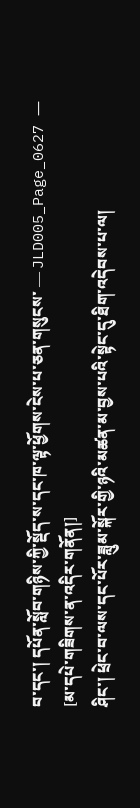བ་དང་། དཔོན་སློབ་གཉིས་ཀྱི་སྡོད་ས་དང་ཁ་ལྟ་ཕྱོགས་ངེས་པ་ཅན་གསུངས་ ― JLD005_Page_0627 ―
[མ་དཔེ་གཟིགས་ན་འདིར་གནོན།]
ཤིང་། ཕྲེང་བ་ལས་དང་པོར་ཟླུམ་སྐོར་གྱི་ཉའི་མཚན་མ་བྱས་པའི་སྟེང་དུ་ཐིག་འདེབས་པ་ལ།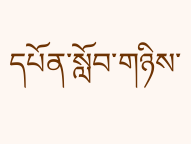དཔོན་སློབ་གཉིས་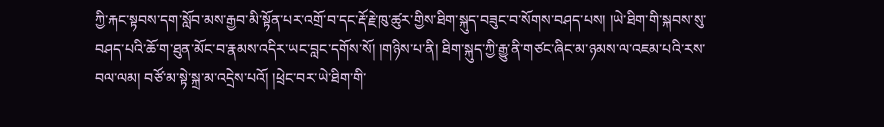ཀྱི་རྐང་སྟབས་དག་སློབ་མས་རྒྱབ་མི་སྟོན་པར་འགྲོ་བ་དང་རྡོ་རྗེ་ཁུ་ཚུར་གྱིས་ཐིག་སྐུད་བཟུང་བ་སོགས་བཤད་པས། །ཡེ་ཐིག་གི་སྐབས་སུ་བཤད་པའི་ཆོ་ག་ཐུན་མོང་བ་རྣམས་འདིར་ཡང་བླང་དགོས་སོ། །གཉིས་པ་ནི། ཐིག་སྐུད་ཀྱི་རྒྱུ་ནི་གཙང་ཞིང་མ་ཉམས་ལ་འཇམ་པའི་རས་བལ་ལམ། བཙོ་མ་སྟེ་སྐྲ་མ་འདྲེས་པའོ། །ཕྲེང་བར་ཡེ་ཐིག་གི་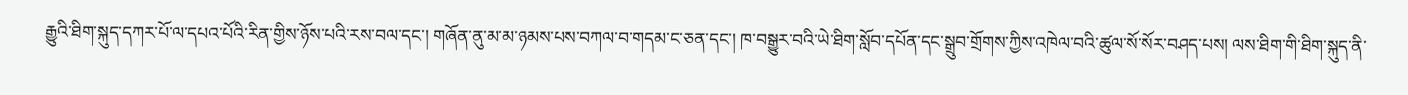རྒྱུའི་ཐིག་སྐུད་དཀར་པོ་ལ་དཔའ་པོའི་རིན་གྱིས་ཉོས་པའི་རས་བལ་དང་། གཞོན་ནུ་མ་མ་ཉམས་པས་བཀལ་བ་གདམ་ང་ཅན་དང་། ཁ་བསྒྱུར་བའི་ཡེ་ཐིག་སློབ་དཔོན་དང་སྒྲུབ་གྲོགས་ཀྱིས་འཁེལ་བའི་ཚུལ་སོ་སོར་བཤད་པས། ལས་ཐིག་གི་ཐིག་སྐུད་ནི་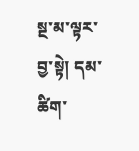སྔ་མ་ལྟར་བྱ་སྟེ། དམ་ཚིག་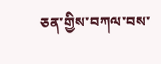ཅན་གྱིས་བཀལ་བས་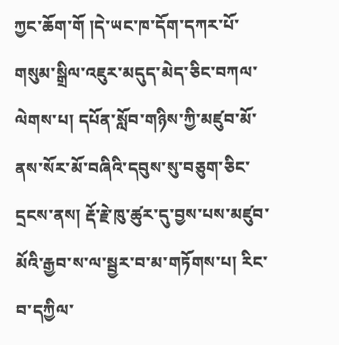ཀྱང་ཆོག་གོ །དེ་ཡང་ཁ་དོག་དཀར་པོ་གསུམ་སྒྲིལ་འཇུར་མདུད་མེད་ཅིང་བཀལ་ལེགས་པ། དཔོན་སློབ་གཉིས་ཀྱི་མཛུབ་མོ་ནས་སོར་མོ་བཞིའི་དབུས་སུ་བཅུག་ཅིང་དྲངས་ནས། རྡོ་རྗེ་ཁུ་ཚུར་དུ་བྱས་པས་མཛུབ་མོའི་རྒྱབ་ས་ལ་སྦྱར་བ་མ་གཏོགས་པ། རིང་བ་དཀྱིལ་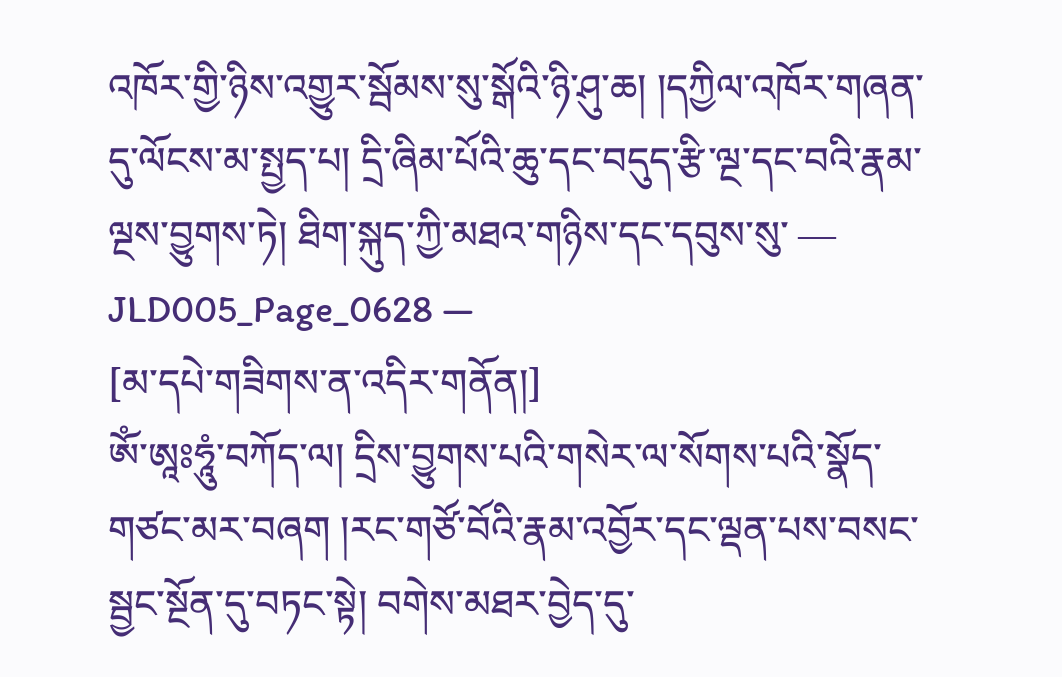འཁོར་གྱི་ཉིས་འགྱུར་སྦོམས་སུ་སྒོའི་ཉི་ཤུ་ཆ། །དཀྱིལ་འཁོར་གཞན་དུ་ལོངས་མ་སྤྱད་པ། དྲི་ཞིམ་པོའི་ཆུ་དང་བདུད་རྩི་ལྔ་དང་བའི་རྣམ་ལྔས་བྱུགས་ཏེ། ཐིག་སྐུད་ཀྱི་མཐའ་གཉིས་དང་དབུས་སུ་ ― JLD005_Page_0628 ―
[མ་དཔེ་གཟིགས་ན་འདིར་གནོན།]
ༀ་ཨཱཿཧཱུཾ་བཀོད་ལ། དྲིས་བྱུགས་པའི་གསེར་ལ་སོགས་པའི་སྣོད་གཙང་མར་བཞག །རང་གཙོ་བོའི་རྣམ་འབྱོར་དང་ལྡན་པས་བསང་སྦྱང་སྔོན་དུ་བཏང་སྟེ། བགེས་མཐར་བྱེད་དུ་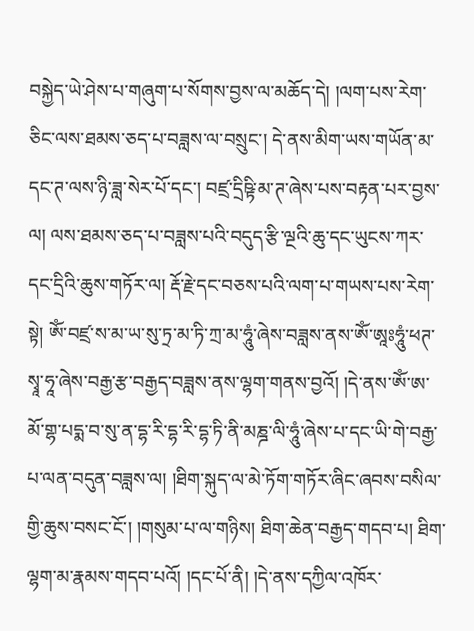བསྐྱེད་ཡེ་ཤེས་པ་གཞུག་པ་སོགས་བྱས་ལ་མཆོད་དེ། །ལག་པས་རེག་ཅིང་ལས་ཐམས་ཅད་པ་བཟླས་ལ་བསྲུང་། དེ་ནས་མིག་ཡས་གཡོན་མ་དང་ཊ་ལས་ཉི་ཟླ་སེར་པོ་དང་། བཛྲ་དྲིཥྟི་མ་ཊ་ཞེས་པས་བརྟན་པར་བྱས་ལ། ལས་ཐམས་ཅད་པ་བཟླས་པའི་བདུད་རྩི་ལྔའི་ཆུ་དང་ཡུངས་ཀར་དང་དྲིའི་ཆུས་གཏོར་ལ། རྡོ་རྗེ་དང་བཅས་པའི་ལག་པ་གཡས་པས་རེག་སྟེ། ༀ་བཛྲ་ས་མ་ཡ་སུ་ཏྲ་མ་ཏི་ཀྲ་མ་ཧཱུཾ་ཞེས་བཟླས་ནས་ༀ་ཨཱཿཧཱུཾ་ཕཊ་སྭཱ་ཧཱ་ཞེས་བརྒྱ་རྩ་བརྒྱད་བཟླས་ནས་ལྷག་གནས་བྱའོ། །དེ་ནས་ༀ་ཨ་མོ་གྷ་པདྨ་བ་སུ་ན་དྷ་རི་དྷ་རི་དྷ་ཏི་ནི་མཎྜ་ལི་ཧཱུཾ་ཞེས་པ་དང་ཡི་གེ་བརྒྱ་པ་ལན་བདུན་བཟླས་ལ། །ཐིག་སྐུད་ལ་མེ་ཏོག་གཏོར་ཞིང་ཞབས་བསིལ་གྱི་ཆུས་བསང་ངོ་། །གསུམ་པ་ལ་གཉིས། ཐིག་ཆེན་བརྒྱད་གདབ་པ། ཐིག་ལྷག་མ་རྣམས་གདབ་པའོ། །དང་པོ་ནི། །དེ་ནས་དཀྱིལ་འཁོར་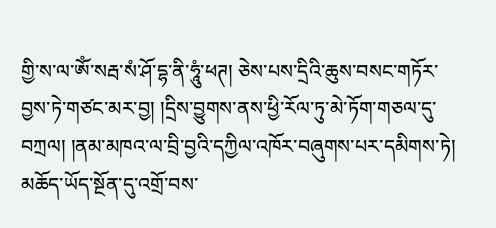གྱི་ས་ལ་ༀ་སརྦ་སཾ་ཤོ་དྷ་ནི་ཧཱུཾ་ཕཊ། ཅེས་པས་དྲིའི་ཆུས་བསང་གཏོར་བྱས་ཏེ་གཙང་མར་བྱ། །དྲིས་བྱུགས་ནས་ཕྱི་རོལ་ཏུ་མེ་ཏོག་གཅལ་དུ་བཀྲལ། །ནམ་མཁའ་ལ་བྲི་བྱའི་དཀྱིལ་འཁོར་བཞུགས་པར་དམིགས་ཏེ། མཆོད་ཡོད་སྔོན་དུ་འགྲོ་བས་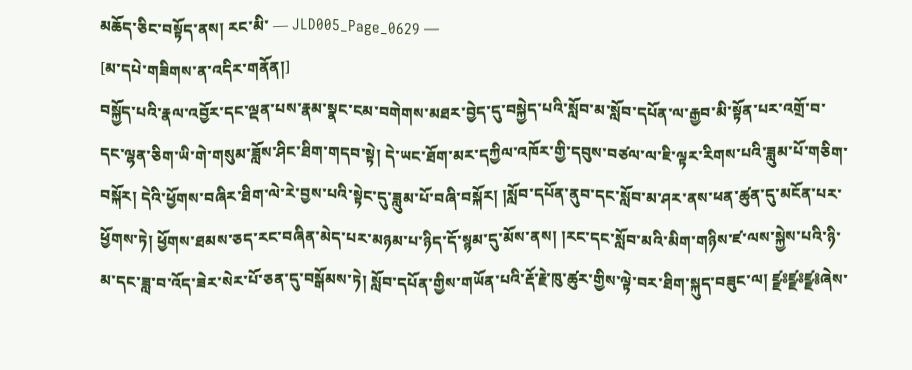མཆོད་ཅིང་བསྟོད་ནས། རང་མི་ ― JLD005_Page_0629 ―
[མ་དཔེ་གཟིགས་ན་འདིར་གནོན།]
བསྐྱོད་པའི་རྣལ་འབྱོར་དང་ལྡན་པས་རྣམ་སྣང་ངམ་བགེགས་མཐར་བྱེད་དུ་བསྐྱེད་པའི་སློབ་མ་སློབ་དཔོན་ལ་རྒྱབ་མི་སྟོན་པར་འགྲོ་བ་དང་ལྷན་ཅིག་ཡི་གེ་གསུམ་ཟློས་ཤིང་ཐིག་གདབ་སྟེ། དེ་ཡང་ཐོག་མར་དཀྱིལ་འཁོར་གྱི་དབུས་བཙལ་ལ་ཇི་ལྟར་རིགས་པའི་ཟླུམ་པོ་གཅིག་བསྐོར། དེའི་ཕྱོགས་བཞིར་ཐིག་ལེ་རེ་བྱས་པའི་སྟེང་དུ་ཟླུམ་པོ་བཞི་བསྐོར། །སློབ་དཔོན་ནུབ་དང་སློབ་མ་ཤར་ནས་ཕན་ཚུན་དུ་མངོན་པར་ཕྱོགས་ཏེ། ཕྱོགས་ཐམས་ཅད་རང་བཞིན་མེད་པར་མཉམ་པ་ཉིད་དོ་སྙམ་དུ་མོས་ནས། །རང་དང་སློབ་མའི་མིག་གཉིས་ཛ་ལས་སྐྱེས་པའི་ཉི་མ་དང་ཟླ་བ་འོད་ཟེར་སེར་པོ་ཅན་དུ་བསྒོམས་ཏེ། སློབ་དཔོན་གྱིས་གཡོན་པའི་རྡོ་རྗེ་ཁུ་ཚུར་གྱིས་ལྟེ་བར་ཐིག་སྐུད་བཟུང་ལ། ཛྫཿཛྫཿཛྫ༔ཞེས་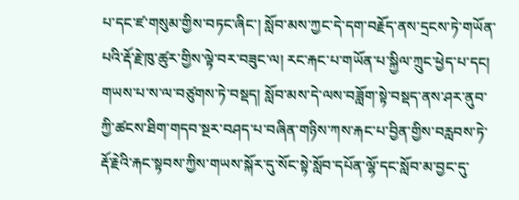པ་དང་ཛ་གསུམ་གྱིས་བཏང་ཞིང་། སློབ་མས་ཀྱང་དེ་དག་བརྗོད་ནས་དྲངས་ཏེ་གཡོན་པའི་རྡོ་རྗེ་ཁུ་ཚུར་གྱིས་ལྟེ་བར་བཟུང་ལ། རང་རྐང་པ་གཡོན་པ་སྐྱིལ་ཀྲུང་ཕྱེད་པ་དང། གཡས་པ་ས་ལ་བཙུགས་ཏེ་བསྡད། སློབ་མས་དེ་ལས་བཟློག་སྟེ་བསྡད་ནས་ཤར་ནུབ་ཀྱི་ཚངས་ཐིག་གདབ་སྔར་བཤད་པ་བཞིན་གཉིས་ཀས་རྐང་པ་བྱིན་གྱིས་བརླབས་ཏེ་རྡོ་རྗེའི་རྐང་སྟབས་ཀྱིས་གཡས་སྐོར་དུ་སོང་སྟེ་སློབ་དཔོན་ལྷོ་དང་སློབ་མ་བྱང་དུ་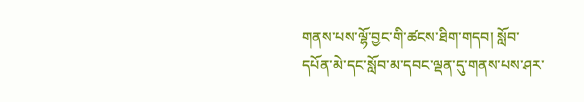གནས་པས་ལྷོ་བྱང་གི་ཚངས་ཐིག་གདབ། སློབ་དཔོན་མེ་དང་སློབ་མ་དབང་ལྡན་དུ་གནས་པས་ཤར་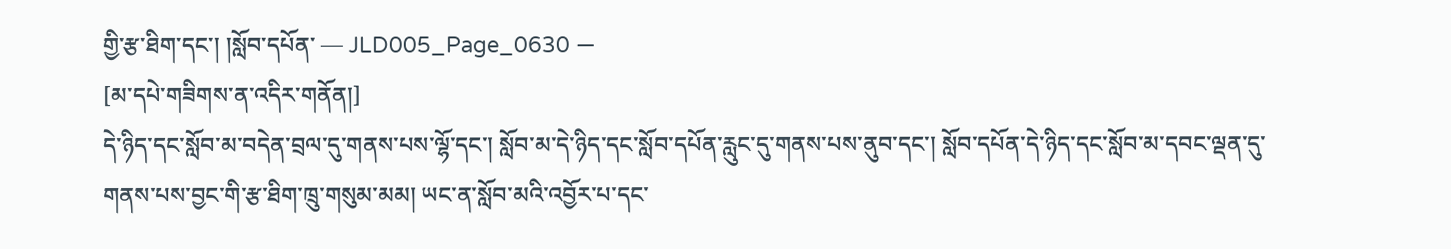གྱི་རྩ་ཐིག་དང་། །སློབ་དཔོན་ ― JLD005_Page_0630 ―
[མ་དཔེ་གཟིགས་ན་འདིར་གནོན།]
དེ་ཉིད་དང་སློབ་མ་བདེན་བྲལ་དུ་གནས་པས་ལྷོ་དང་། སློབ་མ་དེ་ཉིད་དང་སློབ་དཔོན་རླུང་དུ་གནས་པས་ནུབ་དང་། སློབ་དཔོན་དེ་ཉིད་དང་སློབ་མ་དབང་ལྡན་དུ་གནས་པས་བྱང་གི་རྩ་ཐིག་ཁྲུ་གསུམ་མམ། ཡང་ན་སློབ་མའི་འབྱོར་པ་དང་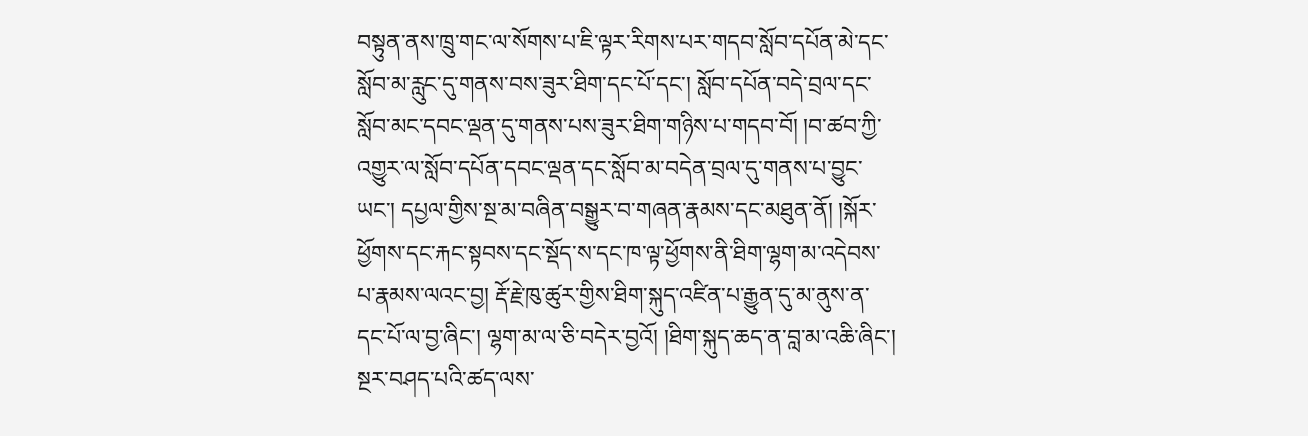བསྟུན་ནས་ཁྲུ་གང་ལ་སོགས་པ་ཇི་ལྟར་རིགས་པར་གདབ་སློབ་དཔོན་མེ་དང་སློབ་མ་རླུང་དུ་གནས་བས་ཟུར་ཐིག་དང་པོ་དང་། སློབ་དཔོན་བདེ་བྲལ་དང་སློབ་མང་དབང་ལྡན་དུ་གནས་པས་ཟུར་ཐིག་གཉིས་པ་གདབ་བོ། །བ་ཚབ་ཀྱི་འགྱུར་ལ་སློབ་དཔོན་དབང་ལྡན་དང་སློབ་མ་བདེན་བྲལ་དུ་གནས་པ་བྱུང་ཡང་། དཔྱལ་གྱིས་སྔ་མ་བཞིན་བསྒྱུར་བ་གཞན་རྣམས་དང་མཐུན་ནོ། །སྐོར་ཕྱོགས་དང་རྐང་སྟབས་དང་སྡོད་ས་དང་ཁ་ལྟ་ཕྱོགས་ནི་ཐིག་ལྷག་མ་འདེབས་པ་རྣམས་ལའང་བྱ། རྡོ་རྗེ་ཁུ་ཚུར་གྱིས་ཐིག་སྐུད་འཛིན་པ་རྒྱུན་དུ་མ་ནུས་ན་དང་པོ་ལ་བྱ་ཞིང་། ལྷག་མ་ལ་ཅི་བདེར་བྱའོ། །ཐིག་སྐུད་ཆད་ན་བླ་མ་འཆི་ཞིང་། སྔར་བཤད་པའི་ཚད་ལས་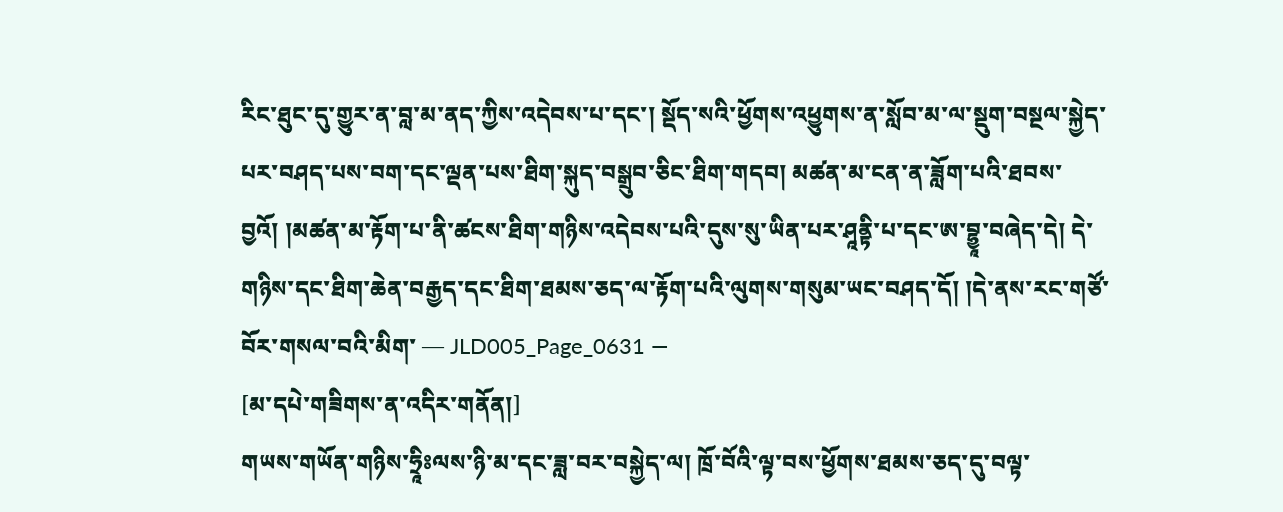རིང་ཐུང་དུ་གྱུར་ན་བླ་མ་ནད་ཀྱིས་འདེབས་པ་དང་། སྡོད་སའི་ཕྱོགས་འཕྱུགས་ན་སློབ་མ་ལ་སྡུག་བསྔལ་སྐྱེད་པར་བཤད་པས་བག་དང་ལྡན་པས་ཐིག་སྐུད་བསྒྲུབ་ཅིང་ཐིག་གདབ། མཚན་མ་ངན་ན་ཟློག་པའི་ཐབས་བྱའོ། །མཚན་མ་རྟོག་པ་ནི་ཚངས་ཐིག་གཉིས་འདེབས་པའི་དུས་སུ་ཡིན་པར་ཤཱནྟི་པ་དང་ཨ་བྷྱཱ་བཞེད་དེ། དེ་གཉིས་དང་ཐིག་ཆེན་བརྒྱད་དང་ཐིག་ཐམས་ཅད་ལ་རྟོག་པའི་ལུགས་གསུམ་ཡང་བཤད་དོ། །དེ་ནས་རང་གཙོ་བོར་གསལ་བའི་མིག་ ― JLD005_Page_0631 ―
[མ་དཔེ་གཟིགས་ན་འདིར་གནོན།]
གཡས་གཡོན་གཉིས་ཧྲཱིཿལས་ཉི་མ་དང་ཟླ་བར་བསྐྱེད་ལ། ཁྲོ་བོའི་ལྟ་བས་ཕྱོགས་ཐམས་ཅད་དུ་བལྟ་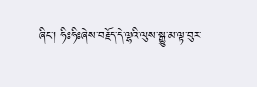ཞིང་། ཧིཿཧིཿཞེས་བརྗོད་དེ་ལྷའི་ལུས་སྒྱུ་མ་ལྟ་བུར་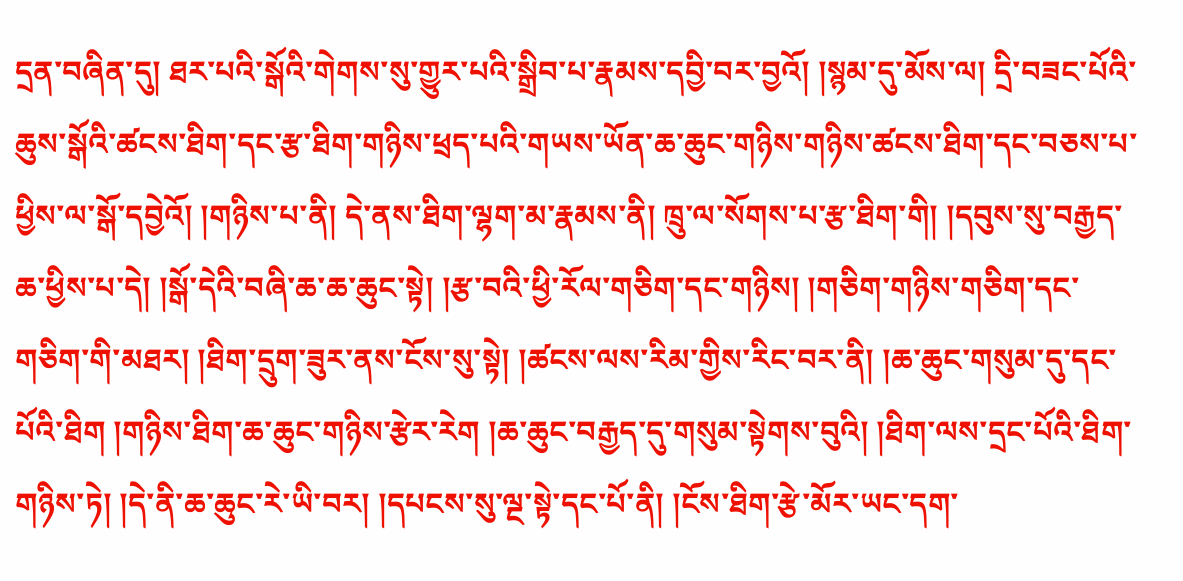དྲན་བཞིན་དུ། ཐར་པའི་སྒོའི་གེགས་སུ་གྱུར་པའི་སྒྲིབ་པ་རྣམས་དབྱི་བར་བྱའོ། །སྙམ་དུ་མོས་ལ། དྲི་བཟང་པོའི་ཆུས་སྒོའི་ཚངས་ཐིག་དང་རྩ་ཐིག་གཉིས་ཕྲད་པའི་གཡས་ཡོན་ཆ་ཆུང་གཉིས་གཉིས་ཚངས་ཐིག་དང་བཅས་པ་ཕྱིས་ལ་སྒོ་དབྱེའོ། །གཉིས་པ་ནི། དེ་ནས་ཐིག་ལྷག་མ་རྣམས་ནི། ཁྲུ་ལ་སོགས་པ་རྩ་ཐིག་གི། །དབུས་སུ་བརྒྱད་ཆ་ཕྱིས་པ་དེ། །སྒོ་དེའི་བཞི་ཆ་ཆ་ཆུང་སྟེ། །རྩ་བའི་ཕྱི་རོལ་གཅིག་དང་གཉིས། །གཅིག་གཉིས་གཅིག་དང་གཅིག་གི་མཐར། །ཐིག་དྲུག་ཟུར་ནས་ངོས་སུ་སྟེ། །ཚངས་ལས་རིམ་གྱིས་རིང་བར་ནི། །ཆ་ཆུང་གསུམ་དུ་དང་པོའི་ཐིག །གཉིས་ཐིག་ཆ་ཆུང་གཉིས་རྩེར་རེག །ཆ་ཆུང་བརྒྱད་དུ་གསུམ་སྟེགས་བུའི། །ཐིག་ལས་དྲང་པོའི་ཐིག་གཉིས་ཏེ། །དེ་ནི་ཆ་ཆུང་རེ་ཡི་བར། །དཔངས་སུ་ལྔ་སྟེ་དང་པོ་ནི། །ངོས་ཐིག་རྩེ་མོར་ཡང་དག་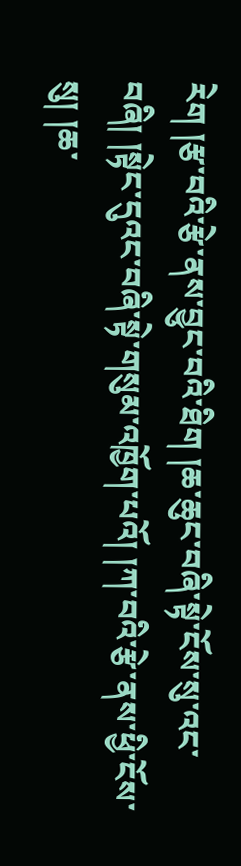རེག །རྩ་བའི་རྩེ་ནས་བྱུང་བའི་ཐིག །ཆ་ཆུང་བཞི་སྟེ་ངོས་སུ་འང་བཞི། །སྟེང་དུའང་བཞི་སྟེ་གསུམ་འཁྱོག་པའོ། །ཀ་བའི་རྩེ་ནས་ཕྱི་ངོས་སུ། །ཆ་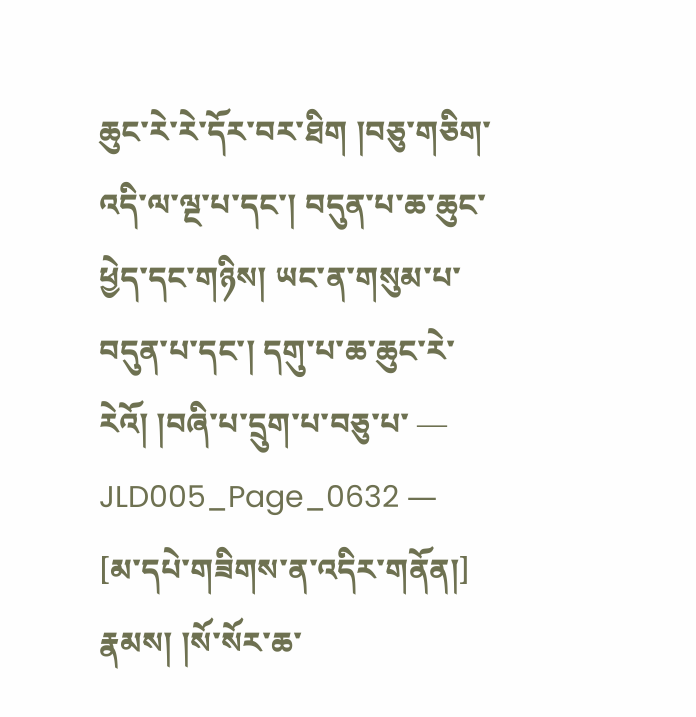ཆུང་རེ་རེ་དོར་བར་ཐིག །བཅུ་གཅིག་འདི་ལ་ལྔ་པ་དང་། བདུན་པ་ཆ་ཆུང་ཕྱེད་དང་གཉིས། ཡང་ན་གསུམ་པ་བདུན་པ་དང་། དགུ་པ་ཆ་ཆུང་རེ་རེའོ། །བཞི་པ་དྲུག་པ་བཅུ་པ་ ― JLD005_Page_0632 ―
[མ་དཔེ་གཟིགས་ན་འདིར་གནོན།]
རྣམས། །སོ་སོར་ཆ་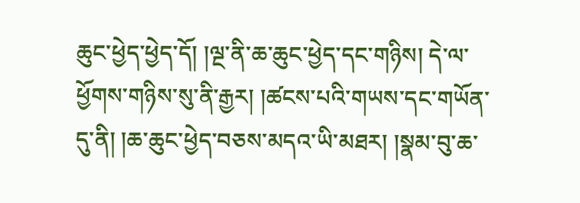ཆུང་ཕྱེད་ཕྱེད་དོ། །ལྔ་ནི་ཆ་ཆུང་ཕྱེད་དང་གཉིས། དེ་ལ་ཕྱོགས་གཉིས་སུ་ནི་རྒྱར། །ཚངས་པའི་གཡས་དང་གཡོན་དུ་ནི། །ཆ་ཆུང་ཕྱེད་བཅས་མདའ་ཡི་མཐར། །སྣམ་བུ་ཆ་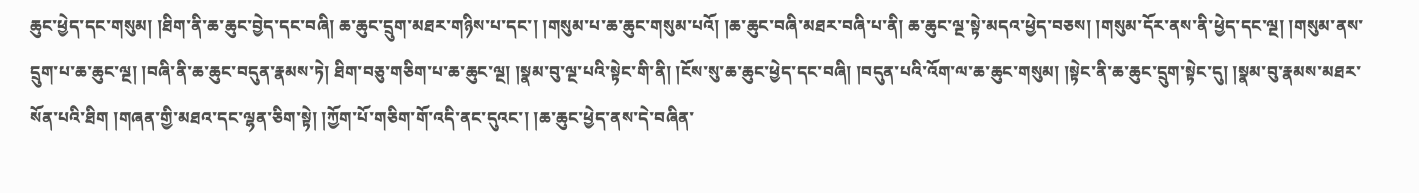ཆུང་ཕྱེད་དང་གསུམ། །ཐིག་ནི་ཆ་ཆུང་བྱེད་དང་བཞི། ཆ་ཆུང་དྲུག་མཐར་གཉིས་པ་དང་། །གསུམ་པ་ཆ་ཆུང་གསུམ་པའོ། །ཆ་ཆུང་བཞི་མཐར་བཞི་པ་ནི། ཆ་ཆུང་ལྔ་སྟེ་མདའ་ཕྱེད་བཅས། །གསུམ་དོར་ནས་ནི་ཕྱེད་དང་ལྔ། །གསུམ་ནས་དྲུག་པ་ཆ་ཆུང་ལྔ། །བཞི་ནི་ཆ་ཆུང་བདུན་རྣམས་ཏེ། ཐིག་བཅུ་གཅིག་པ་ཆ་ཆུང་ལྔ། །སྣམ་བུ་ལྔ་པའི་སྟེང་གི་ནི། །ངོས་སུ་ཆ་ཆུང་ཕྱེད་དང་བཞི། །བདུན་པའི་འོག་ལ་ཆ་ཆུང་གསུམ། །སྟེང་ནི་ཆ་ཆུང་དྲུག་སྟེང་དུ། །སྣམ་བུ་རྣམས་མཐར་སོན་པའི་ཐིག །གཞན་གྱི་མཐའ་དང་ལྷན་ཅིག་སྟེ། །ཀྱོག་པོ་གཅིག་གོ་འདི་ནང་དུའང་། །ཆ་ཆུང་ཕྱེད་ནས་དེ་བཞིན་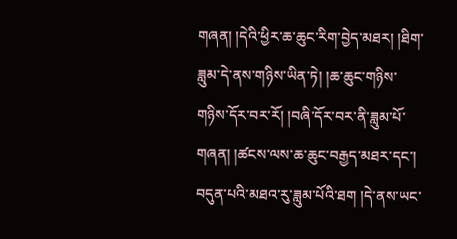གཞན། །དེའི་ཕྱིར་ཆ་ཆུང་རིག་བྱེད་མཐར། །ཐིག་ཟླུམ་དེ་ནས་གཉིས་ཡིན་ཏེ། །ཆ་ཆུང་གཉིས་གཉིས་དོར་བར་རོ། །བཞི་དོར་བར་ནི་ཟླུམ་པོ་གཞན། །ཚངས་ལས་ཆ་ཆུང་བརྒྱད་མཐར་དང་། བདུན་པའི་མཐའ་རུ་ཟླུམ་པོའི་ཐག །དེ་ནས་ཡང་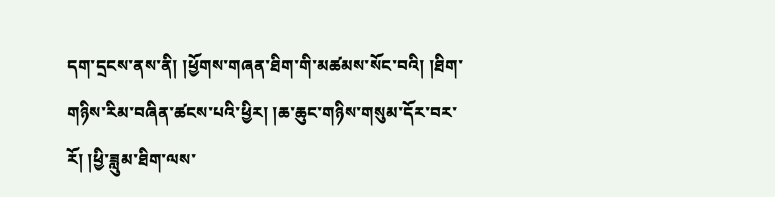དག་དྲངས་ནས་ནི། །ཕྱོགས་གཞན་ཐིག་གི་མཚམས་སོང་བའི། །ཐིག་གཉིས་རིམ་བཞིན་ཚངས་པའི་ཕྱིར། །ཆ་ཆུང་གཉིས་གསུམ་དོར་བར་རོ། །ཕྱི་ཟླུམ་ཐིག་ལས་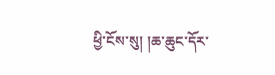ཕྱི་ངོས་སུ། །ཆ་ཆུང་དོར་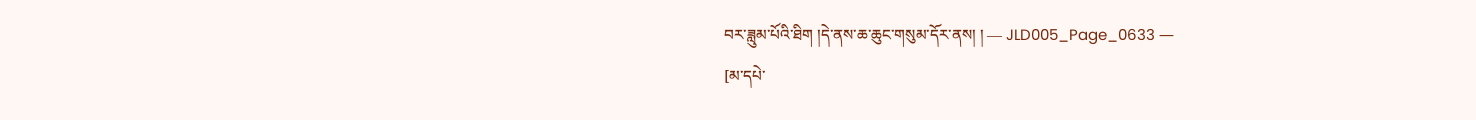བར་ཟླུམ་པོའི་ཐིག །དེ་ནས་ཆ་ཆུང་གསུམ་དོར་ནས། ། ― JLD005_Page_0633 ―
[མ་དཔེ་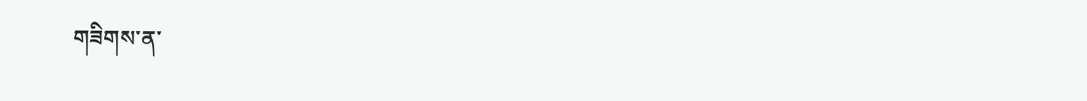གཟིགས་ན་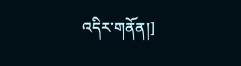འདིར་གནོན།]